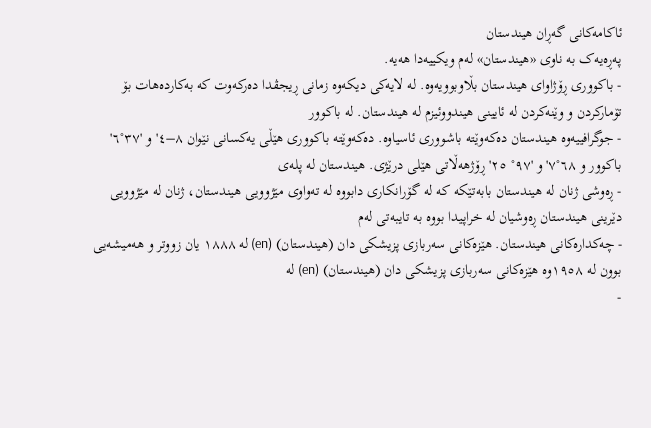ئاکامەکانی گەڕان ھیندستان
پەڕەیەک بە ناوی «ھیندستان» لەم ویکییەدا ھەیە.
- باکووری ڕۆژاوای ھیندستان بڵاوبوویەوە. لە لایەکی دیکەوە زمانی ڕیجڤدا دەرکەوت کە بەکاردەھات بۆ تۆمارکردن و وێنەکردن لە ئایینی ھیندووئیزم لە ھیندستان. لە باکوور
- جوگرافییەوە ھیندستان دەکەوێتە باشووری ئاسیاوە. دەکەوێتە باکووری ھێڵی یەکسانی نێوان ٨–٤' و '٣٧°٦' باکوور و ٦٨°٧' و '٩٧° ٢٥' ڕۆژھەڵاتی ھێلی درێژی. ھیندستان لە پلەی
- ڕەوشی ژنان لە ھیندستان بابەتێکە کە لە گۆرانکاری دابووە لە تەواوی مێژوویی ھیندستان، ژنان لە مێژوویی دێرینی ھیندستان ڕەوشیان لە خراپیدا بووە بە تایبەتی لەم
- چەکدارەکانی ھیندستان. ھێزەکانی سەربازی پزیشکی دان (ھیندستان) (en) لە ١٨٨٨ یان زووتر و ھەمیشەیی بوون لە ١٩٥٨وە ھێزەکانی سەربازی پزیشکی دان (ھیندستان) (en) لە
-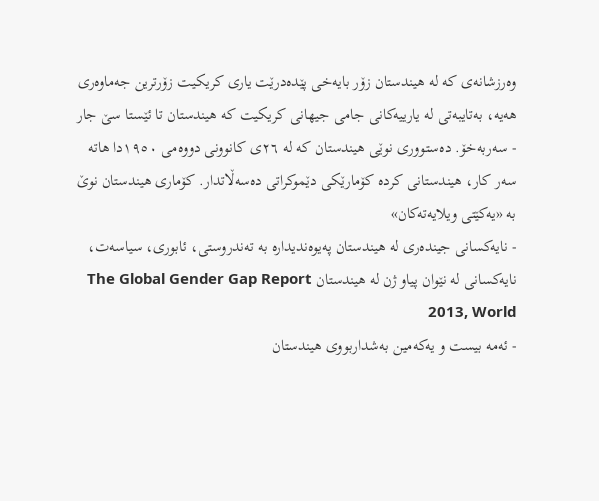وەرزشانەی کە لە ھیندستان زۆر بایەخی پێدەدرێت یاری کریکیت زۆرترین جەماوەری ھەیە، بەتایبەتی لە یارییەکانی جامی جیھانی کریکیت کە ھیندستان تا ئێستا سێ جار
- سەربەخۆ. دەستووری نوێی ھیندستان کە لە ٢٦ی کانوونی دووەمی ١٩٥٠دا ھاتە سەر کار، ھیندستانی کردە کۆمارێکی دێموکراتی دەسەڵاتدار. کۆماری ھیندستان نوێ بە «یەکێتی ویلایەتەکان»
- نایەکسانی جیندەری لە ھیندستان پەیوەندیدارە بە تەندروستی، ئابوری، سیاسەت، نایەکسانی لە نێوان پیاو ژن لە ھیندستان The Global Gender Gap Report 2013, World
- ئەمە بیست و یەکەمین بەشداربووی ھیندستان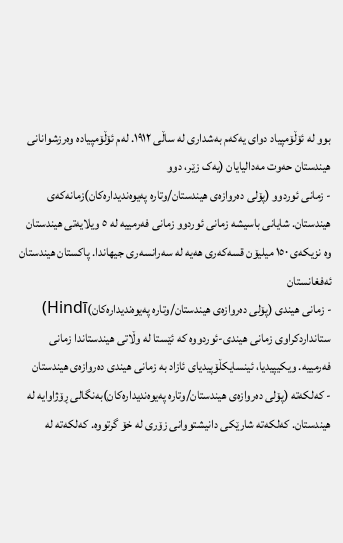بوو لە ئۆڵۆمپیاد دوای یەکەم بەشداری لە ساڵی ١٩١٢. لەم ئۆڵۆمپیادە وەرزشوانانی ھیندستان حەوت مەدالیایان (یەک زێر، دوو
- زمانی ئوردوو (پۆلی دەروازەی ھیندستان/وتارە پەیوەندیدارەکان)زمانەکەی ھیندستان. شایانی باسیشە زمانی ئوردوو زمانی فەرمییە لە ٥ ویلایەتی ھیندستان وە نزیکەی ١٥٠ میلیۆن قسەکەری ھەیە لە سەرانسەری جیھاندا. پاکستان ھیندستان ئەفغانستان
- زمانی ھیندی (پۆلی دەروازەی ھیندستان/وتارە پەیوەندیدارەکان)Hindī) ستانداردکراوی زمانی ھیندی-ئوردووە کە ئێستا لە وڵاتی ھیندستاندا زمانی فەرمییە. ویکیپیدیا، ئینسایکڵۆپیدیای ئازاد بە زمانی ھیندی دەروازەی ھیندستان
- کەلکەتە (پۆلی دەروازەی ھیندستان/وتارە پەیوەندیدارەکان)بەنگالی ڕۆژاوایە لە ھیندستان. کەلکەتە شارێکی دانیشتووانی زۆری لە خۆ گرتووە. کەلکەتە لە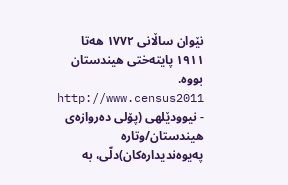نێوان ساڵانی ١٧٧٢ ھەتا ١٩١١ پایتەختی ھیندستان بووە. http://www.census2011
- نیوودێلھی (پۆلی دەروازەی ھیندستان/وتارە پەیوەندیدارەکان)دلّی، بە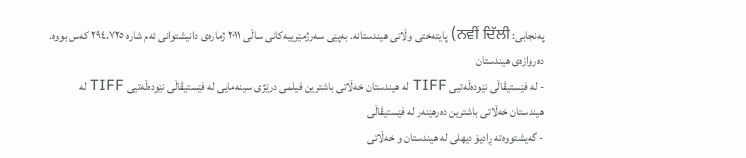پەنجابی: ਨਵੀਂ ਦਿੱਲੀ) پایتەختی وڵاتی ھیندستانە. بەپێی سەرژمێرییەکانی ساڵی ٢٠١١ ژمارەی دانیشتوانی ئەم شارە ٢٩٤،٧٢٥ کەس بووە. دەروازەی ھیندستان
- لە فێستیڤاڵی نێودەڵەتیی TIFF لە ھیندستان خەڵاتی باشترین فیلمی درێژی سینەمایی لە فێستیڤاڵی نێودەڵەتیی TIFF لە ھیندستان خەڵاتی باشترین دەرھێنەر لە فێستیڤاڵی
- گەیشتووەتە ڕادیۆ دیھلی لە ھیندستان و خەڵاتی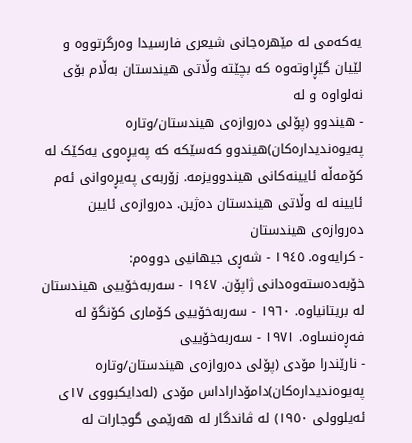یەکەمی لە مێھرەجانی شیعری فارسیدا وەرگرتووە و لێیان گێڕاوتەوە کە بچێتە وڵاتی ھیندستان بەڵام بۆی نەلواوە و لە
- ھیندوو (پۆلی دەروازەی ھیندستان/وتارە پەیوەندیدارەکان)ھیندوو کەسێکە کە پەیڕەوی یەکێک لە کۆمەڵە ئایینەکانی ھیندوویزمە. زۆربەی پەیڕەوانی ئەم ئایینە لە وڵاتی ھیندستان دەژین. دەروازەی ئایین دەروازەی ھیندستان
- کرایەوە. ١٩٤٥ - شەڕی جیھانیی دووەم: خۆبەدەستەوەدانی ژاپۆن. ١٩٤٧ - سەربەخۆییی ھیندستان لە بریتانیاوە. ١٩٦٠ - سەربەخۆییی کۆماری کۆنگۆ لە فەڕەنساوە. ١٩٧١ - سەربەخۆییی
- نارێندرا مۆدی (پۆلی دەروازەی ھیندستان/وتارە پەیوەندیدارەکان)دامۆداراداس مۆدی (لەدایکبووی ١٧ی ئەیلوولی ١٩٥٠) لە ڤاندگار لە ھەرێمی گوجارات لە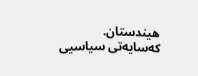ھیندستان. کەسایەتی سیاسیی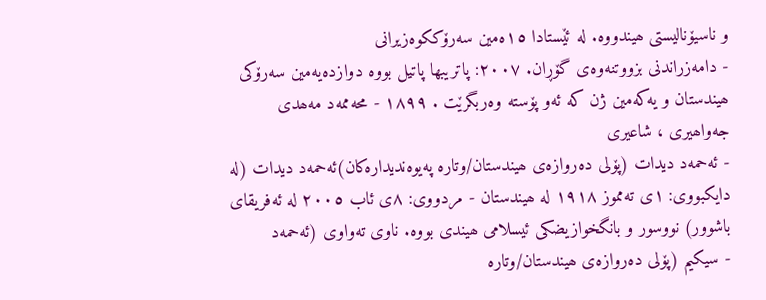و ناسیۆنالیستی ھیندووە. لە ئێستادا ١٥ەمین سەرۆککوەزیرانی
- دامەزراندنی بزووتنەوەی گۆڕان. ٢٠٠٧: پاتریبھا پاتیل بووە دوازدەیەمین سەرۆکی ھیندستان و یەکەمین ژن کە ئەو پۆستە وەربگرێت . ۱۸۹۹ - محەممەد مەھدی جەواھیری ، شاعیری
- ئەحمەد دیدات (پۆلی دەروازەی ھیندستان/وتارە پەیوەندیدارەکان)ئەحمەد دیدات (لە دایکبووی: ١ی تەمموز ١٩١٨ لە ھیندستان - مردووی: ۸ی ئاب ٢٠٠٥ لە ئەفریقای باشوور) نووسور و بانگخوازیضکی ئیسلامی ھیندی بووە. ناوی تەواوى (ئەحمەد
- سیکیم (پۆلی دەروازەی ھیندستان/وتارە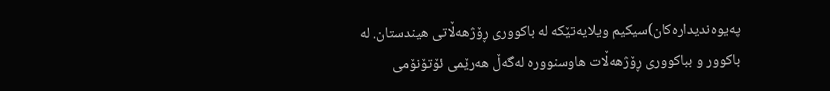پەیوەندیدارەکان)سیکیم ویلایەتێکە لە باکووری ڕۆژھەڵاتی ھیندستان. لە باکوور و بباکووری ڕۆژھەڵات ھاوسنوورە لەگەڵ ھەرێمی ئۆتۆنۆمی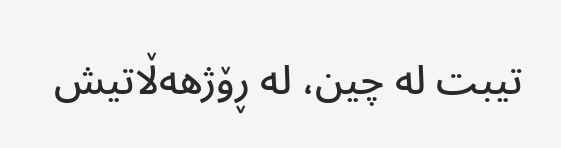تیبت لە چین، لە ڕۆژھەڵاتیش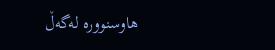ھاوسنوورە لەگەڵ